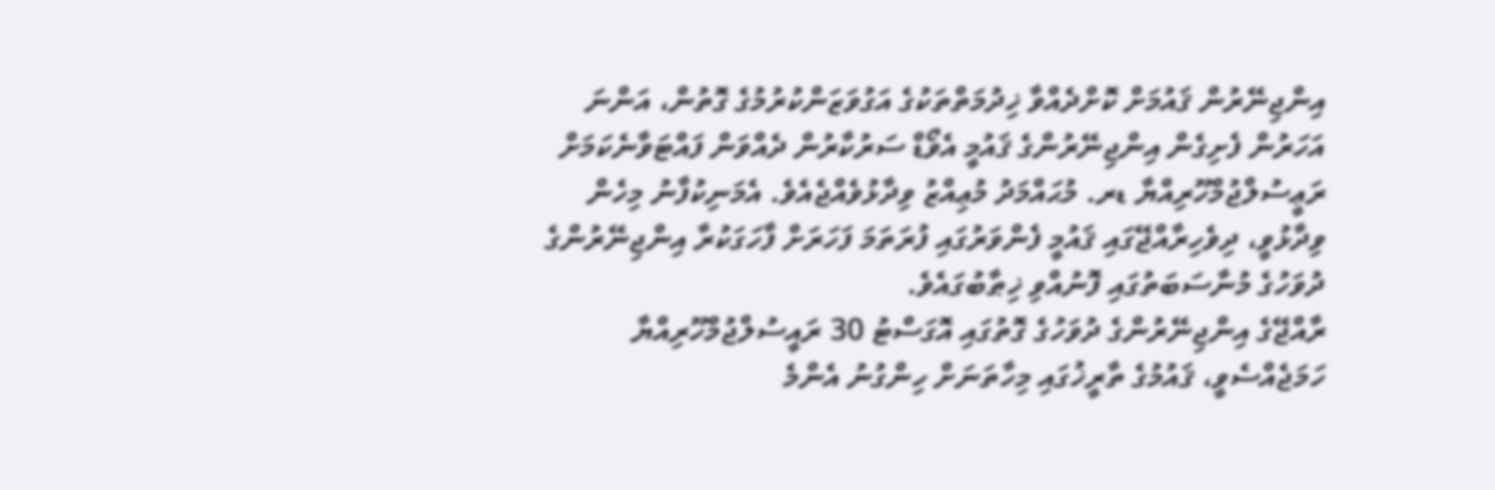އިންޖިނޭރުން ޤައުމަށް ކޮށްދެއްވާ ޚިދުމަތްތަކުގެ އަގުވަޒަންކުރުމުގެ ގޮތުން، އަންނަ އަހަރުން ފެށިގެން އިންޖިނޭރުންގެ ޤައުމީ އެވޯޑް ސަރުކާރުން ދެއްވަން ފައްޓަވާނެކަމަށް ރަޢީސުލްޖުމްހޫރިއްޔާ ޑރ. މުޙައްމަދު މުޢިއްޒު ވިދާޅުވެއްޖެއެވެ. އެމަނިކުފާނު މިހެން ވިދާޅުވީ، ދިވެހިރާއްޖޭގައި ޤައުމީ ފެންވަރުގައި ފުރަތަމަ ފަހަރަށް ފާހަގަކުރާ އިންޖިނޭރުންގެ ދުވަހުގެ މުނާސަބަތުގައި ފޮނުއްވި ޚިޠާބުގައެވެ.
ރާއްޖޭގެ އިންޖިނޭރުންގެ ދުވަހުގެ ގޮތުގައި އޮގަސްޓު 30 ރައީސުލްޖުމްހޫރިއްޔާ ހަމަޖެއްސެވީ، ޤައުމުގެ ތާރީޚުގައި މިހާތަނަށް ހިންގުނު އެންމެ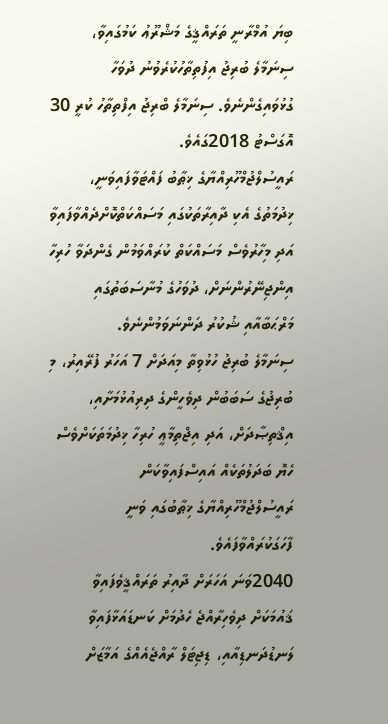ބިޔަ އުމްރާނީ ތަރައްޤީގެ މަޝްރޫޢު ކަމުގައިވާ، ސިނަމާލެ ބުރިޖު އިފުތިތާހުކުރެވުނު ދުވަހާ ގުޅުވައިގެންނެވެ. ސިނަމާލެ ބްރިޖު އިފްތިތާހު ކުރީ 30 އޮގަސްޓު 2018ގައެވެ.
ރައީސުލްޖުމްހޫރިއްޔާގެ ޚިޠާބު ފައްޓަވާފައިވަނީ، ޚިދުމަތުގެ އެކި ދާއިރާތަކުގައި މަސައްކަތްކޮށްދެއްވާފައިވާ އަދި މިހާރުވެސް މަސައްކަތް ކުރައްވަމުން ގެންދަވާ ހުރިހާ އިންޖިނޭރުންނަށް، ދުވަހުގެ މުނާސަބަތުގައި މަރްޙަބާއާއި ޝުކުރު ދަންނަވަމުންނެވެ.
ސިނަމާލެ ބުރިޖު ހުޅުވިތާ މިއަދަށް 7 އަހަރު ފުރޭއިރު، މި ބުރިޖުގެ ސަބަބުން ދިވެހީންގެ ދިރިއުޅުމަށާއި، އިޤްތިޞާދަށް، އަދި އިޖްތިމާޢީ ހުރިހާ ޚިދުމަތަކަށްވެސް ހެޔޮ ބަދަލުތަކެއް އައިސްފައިވާކަން ރައީސުލްޖުމްހޫރިއްޔާގެ ޚިޠާބުގައި ވަނީ ފާހަގަކުރައްވާފައެވެ.
2040ވަނަ އަހަރަށް ދާއިރު ތަރައްޤީވެފައިވާ ޤައުމަކަށް ދިވެހިރާއްޖެ ހެދުމަށް ކަނޑައަޅާފައިވާ ލަނޑުދަނޑިއާއި، ޑިޖިޓަލް ރާއްޖެއެއްގެ އަމާޒަށް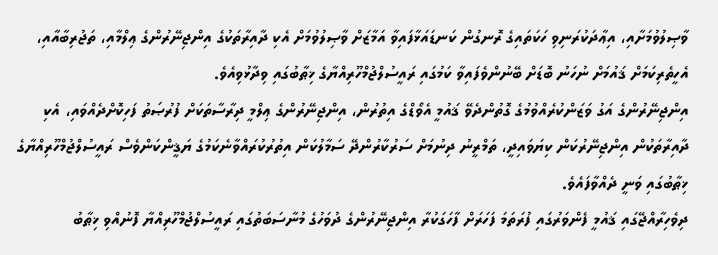ވާޞިލުވުމަށާއި، އިޢާދަކުރަނިވި ހަކަތައިގެ ރޮނގުން ކަނޑައަޅާފައިވާ އަމާޒަށް ވާޞިލުވުމަށް އެކި ދާއިރާތަކުގެ އިންޖިނޭރުންގެ ޢިލްމާއި، ތަޖުރިބާއާއި، އެހީތެރިކަމަށް ޤައުމަށް ނުހަނު ބޮޑަށް ބޭނުންވެފައިވާ ކަމުގައި ރައީސުލްޖުމްހޫރިއްޔާގެ ޚިޠާބުގައި ވިދާޅުވިއެވެ.
އިންޖިނޭރުންގެ އަގު ވަޒަންކުރެއްވުމުގެ ގޮތުންދެވޭ ޤައުމީ އެވޯޑްގެ އިތުރުން، އިންޖިނޭރުންގެ ޢިލްމީ ދިރާސާތަކަށް ފުރުޞަތު ފަހިކޮށްދެއްވައި، އެކި ދާއިރާތަކުން އިންޖިނޭރުކަން ކިޔަވައިދީ، ތަމްރީނު ދިނުމަށް ސަރުކާރުންދޭ ސަމާލުކަން އިތުރުކުރައްވާނެކަމުގެ ޔަޤީންކަންވެސް ރައީސުލްޖުމްހޫރިއްޔާގެ ޚިޠާބުގައި ވަނީ ދެއްވާފައެވެ.
ދިވެހިރާއްޖޭގައި ޤައުމީ ފެންވަރުގައި ފުރަތަމަ ފަހަރަށް ފާހަގަކުރާ އިންޖިނޭރުންގެ ދުވަހުގެ މުނާސަބަތުގައި ރައީސުލްޖުމްހޫރިއްޔާ ފޮނުއްވި ޚިޠާބު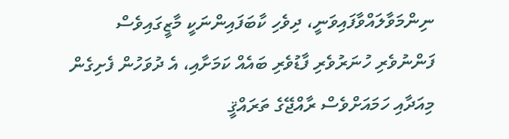ނިންމަވާލައްވާފައިވަނީ، ދިވެހި ކާބަފައިންނަކީ މާޒީގައިވެސް ފަންނުވެރި ހުނަރުވެރި ފާޑުވެރި ބައެއް ކަމަށާއި، އެ ދުވަހުން ފެށިގެން މިއަދާއި ހަމައަށްވެސް ރާއްޖޭގެ ތަރައްޤީ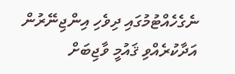ނެގެހެއްޓުމުގައި ދިވެހި އިންޖިނޭރުން އަދާކުރެއްވި ޤައުމީ ވާޖިބަށް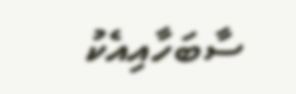ސާބަހާއިއެކު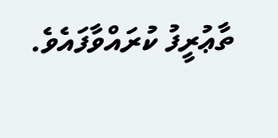ތާޢުރީފު ކުރައްވާފައެވެ.